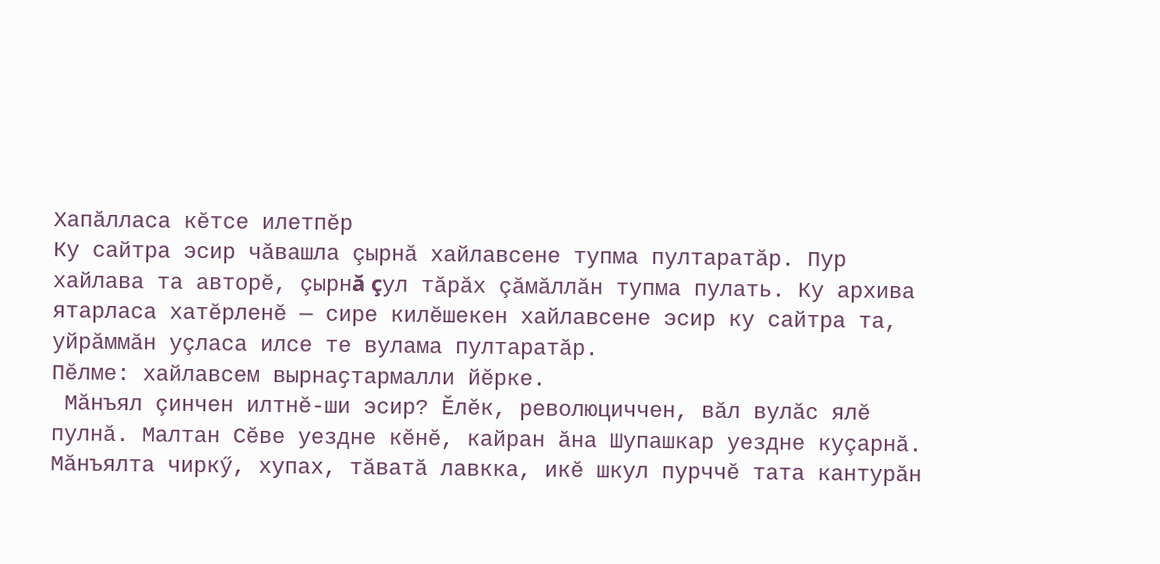Хапăлласа кĕтсе илетпĕр
Ку сайтра эсир чăвашла çырнă хайлавсене тупма пултаратăр. Пур
хайлава та авторĕ, çырнă çул тăрăх çăмăллăн тупма пулать. Ку архива
ятарласа хатĕрленĕ — сире килĕшекен хайлавсене эсир ку сайтра та,
уйрăммăн уçласа илсе те вулама пултаратăр.
Пӗлме: хайлавсем вырнаҫтармалли йӗрке.
 Мăнъял çинчен илтнĕ-ши эсир? Ĕлĕк, революциччен, вăл вулăс ялĕ пулнă. Малтан Сĕве уездне кĕнĕ, кайран ăна Шупашкар уездне куçарнă. Мăнъялта чиркӳ, хупах, тăватă лавкка, икĕ шкул пурччĕ тата кантурăн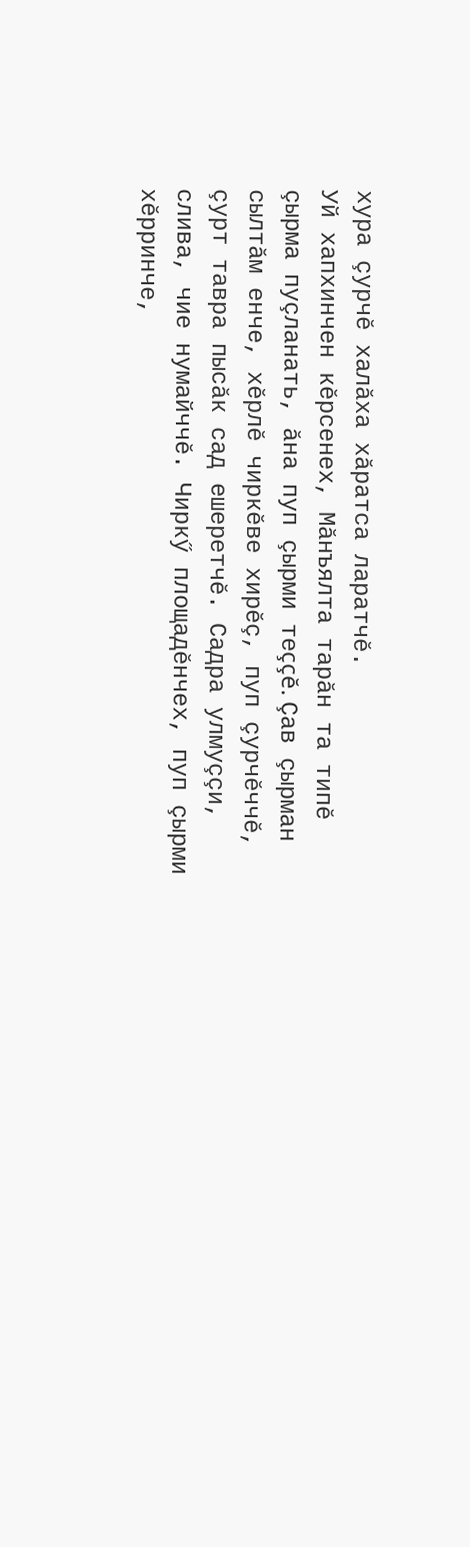хура çурчĕ халăха хăратса ларатчĕ.
Уй хапхинчен кĕрсенех, Мăнъялта тарăн та типĕ çырма пуçланать, ăна пуп çырми теççĕ. Çав çырман сылтăм енче, хĕрлĕ чиркĕве хирĕç, пуп çурчĕччĕ, çурт тавра пысăк сад ешеретчĕ. Садра улмуççи, слива, чие нумайччĕ. Чиркӳ площадĕнчех, пуп çырми хĕрринче,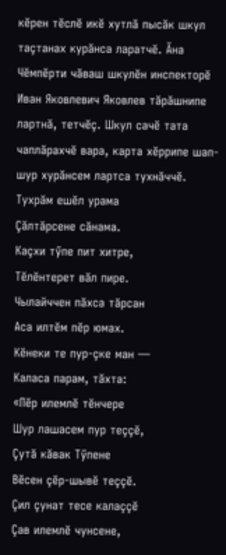кĕрен тĕслĕ икĕ хутлă пысăк шкул таçтанах курăнса ларатчĕ. Ăна Чĕмпĕрти чăваш шкулĕн инспекторĕ Иван Яковлевич Яковлев тăрăшнипе лартнă, тетчĕç. Шкул сачĕ тата чаплăрахчĕ вара, карта хĕррипе шап-шур хурăнсем лартса тухнăччĕ.
Тухрăм ешĕл урама
Çăлтăрсене сăнама.
Каçхи тӳпе пит хитре,
Тĕлĕнтерет вăл пире.
Чылайччен пăхса тăрсан
Аса илтĕм пĕр юмах.
Кĕнеки те пур-çке ман —
Каласа парам, тăхта:
«Пĕр илемлĕ тĕнчере
Шур лашасем пур теççĕ,
Çутă кăвак Тӳпене
Вĕсен çĕр-шывĕ теççĕ.
Çил çунат тесе калаççĕ
Çав илемлĕ чунсене,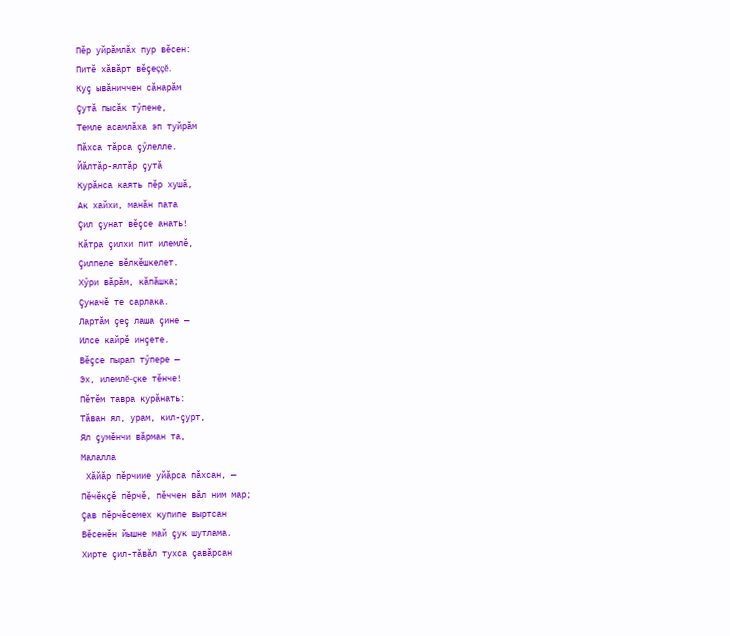Пĕр уйрăмлăх пур вĕсен:
Питĕ хăвăрт вĕçеççĕ.
Куç ывăниччен сăнарăм
Çутă пысăк тӳпене,
Темле асамлăха эп туйрăм
Пăхса тăрса çӳлелле.
Йăлтăр-ялтăр çутă
Курăнса каять пĕр хушă,
Ак хайхи, манăн пата
Çил çунат вĕçсе анать!
Кăтра çилхи пит илемлĕ,
Çилпеле вĕлкĕшкелет.
Хӳри вăрăм, кăпăшка;
Çуначĕ те сарлака.
Лартăм çеç лаша çине —
Илсе кайрĕ инçете.
Вĕçсе пырап тӳпере —
Эх, илемлĕ-çке тĕнче!
Пĕтĕм тавра курăнать:
Тăван ял, урам, кил-çурт,
Ял çумĕнчи вăрман та,
Малалла
 Хăйăр пĕрчиие уйăрса пăхсан, —
Пĕчĕкçĕ пĕрчĕ, пĕччен вăл ним мар;
Çав пĕрчĕсемех купипе выртсан
Вĕсенĕн йышне май çук шутлама.
Хирте çил-тăвăл тухса çавăрсан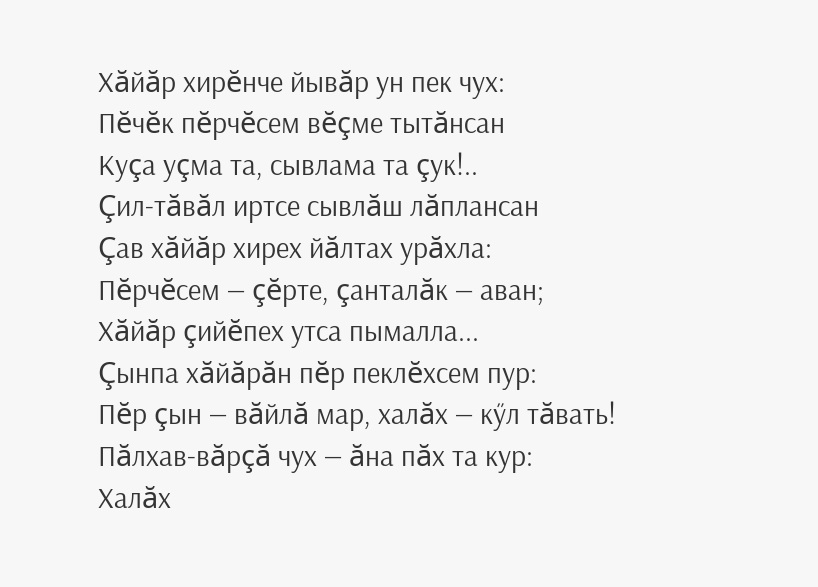Хăйăр хирĕнче йывăр ун пек чух:
Пĕчĕк пĕрчĕсем вĕçме тытăнсан
Куçа уçма та, сывлама та çук!..
Çил-тăвăл иртсе сывлăш лăплансан
Çав хăйăр хирех йăлтах урăхла:
Пĕрчĕсем — çĕрте, çанталăк — аван;
Хăйăр çийĕпех утса пымалла...
Çынпа хăйăрăн пĕр пеклĕхсем пур:
Пĕр çын — вăйлă мар, халăх — кӳл тăвать!
Пăлхав-вăрçă чух — ăна пăх та кур:
Халăх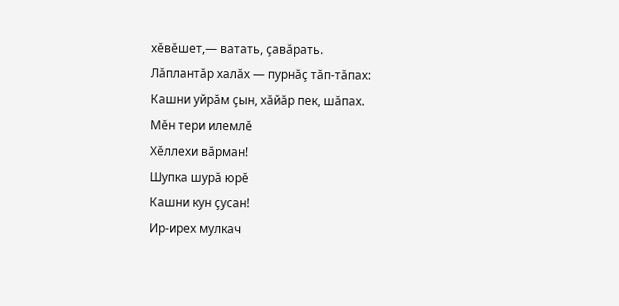хĕвĕшет,— ватать, çавăрать.
Лăплантăр халăх — пурнăç тăп-тăпах:
Кашни уйрăм çын, хăйăр пек, шăпах.
Мĕн тери илемлĕ
Хĕллехи вăрман!
Шупка шурă юрĕ
Кашни кун çусан!
Ир-ирех мулкач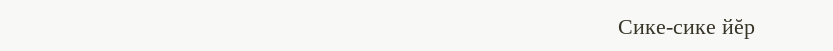Сике-сике йĕр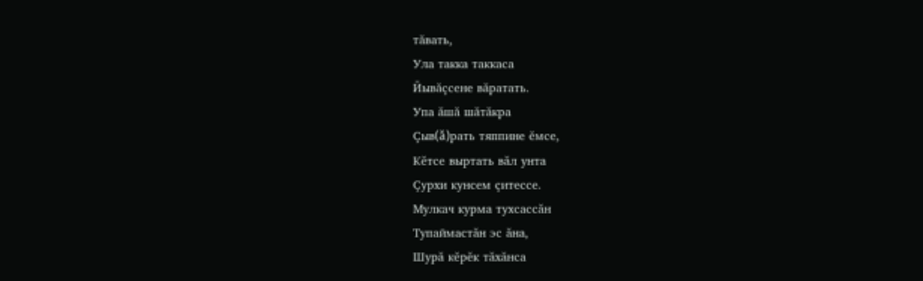тăвать,
Ула такка таккаса
Йывăçсене вăратать.
Упа ăшă шăтăкра
Çыв(ă)рать тяппине ĕмсе,
Кĕтсе выртать вăл унта
Çурхи кунсем çитессе.
Мулкач курма тухсассăн
Тупаймастăн эс ăна,
Шурă кĕрĕк тăхăнса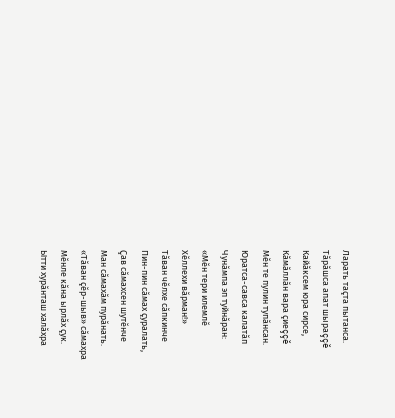Ларать таçта пытанса.
Тăрăшса апат шыраççĕ
Кайăксем юра сирсе,
Кăмăллăн вара çиеççĕ
Мĕн те пулин тупăнсан.
Юратса-савса калатăп
Чунăмпа эп туйнăран:
«Мĕн тери илемлĕ
Хĕллехи вăрман!»
Тăван чĕлхе сăпкинче
Пин-пин сăмах çуралать,
Çав сăмахсен шутĕнче
Ман сăмахăм пурăнать.
«Тăван çĕр-шыв» сăмахра
Мĕнле кăна ырлăх çук.
Ытти хурăнташ халăхра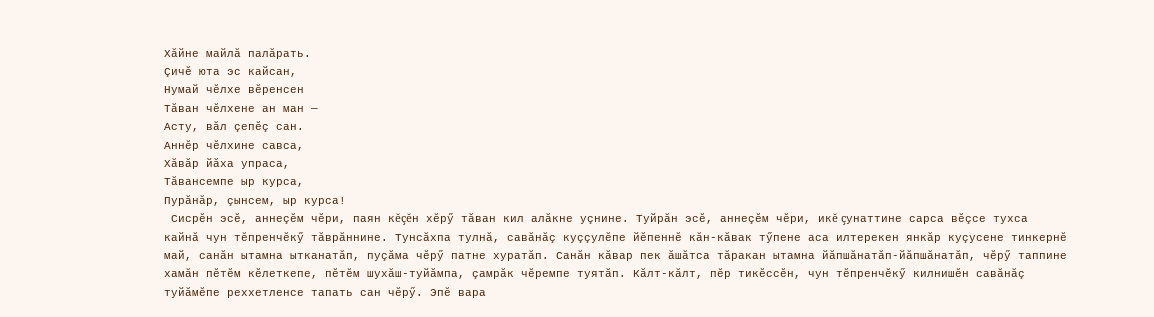Хăйне майлă палăрать.
Çичĕ юта эс кайсан,
Нумай чĕлхе вĕренсен
Тăван чĕлхене ан ман —
Асту, вăл çепĕç сан.
Аннĕр чĕлхине савса,
Хăвăр йăха упраса,
Тăвансемпе ыр курса,
Пурăнăр, çынсем, ыр курса!
 Сисрĕн эсĕ, аннеçĕм чĕри, паян кĕçĕн хĕрӳ тăван кил алăкне уçнине. Туйрăн эсĕ, аннеçĕм чĕри, икĕ çунаттине сарса вĕçсе тухса кайнă чун тĕпренчĕкӳ тăврăннине. Тунсăхпа тулнă, савăнăç куççулĕпе йĕпеннĕ кăн-кăвак тӳпене аса илтерекен янкăр куçусене тинкернĕ май, санăн ытамна ытканатăп, пуçăма чĕрӳ патне хуратăп. Санăн кăвар пек ăшăтса тăракан ытамна йăпшăнатăп-йăпшăнатăп, чĕрӳ таппине хамăн пĕтĕм кĕлеткепе, пĕтĕм шухăш-туйăмпа, çамрăк чĕремпе туятăп. Кăлт-кăлт, пĕр тикĕссĕн, чун тĕпренчĕкӳ килнишĕн савăнăç туйăмĕпе реххетленсе тапать сан чĕрӳ. Эпĕ вара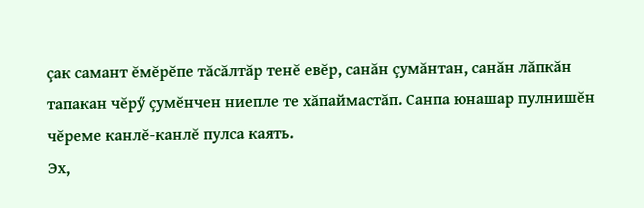çак самант ĕмĕрĕпе тăсăлтăр тенĕ евĕр, санăн çумăнтан, санăн лăпкăн тапакан чĕрӳ çумĕнчен ниепле те хăпаймастăп. Санпа юнашар пулнишĕн чĕреме канлĕ-канлĕ пулса каять.
Эх,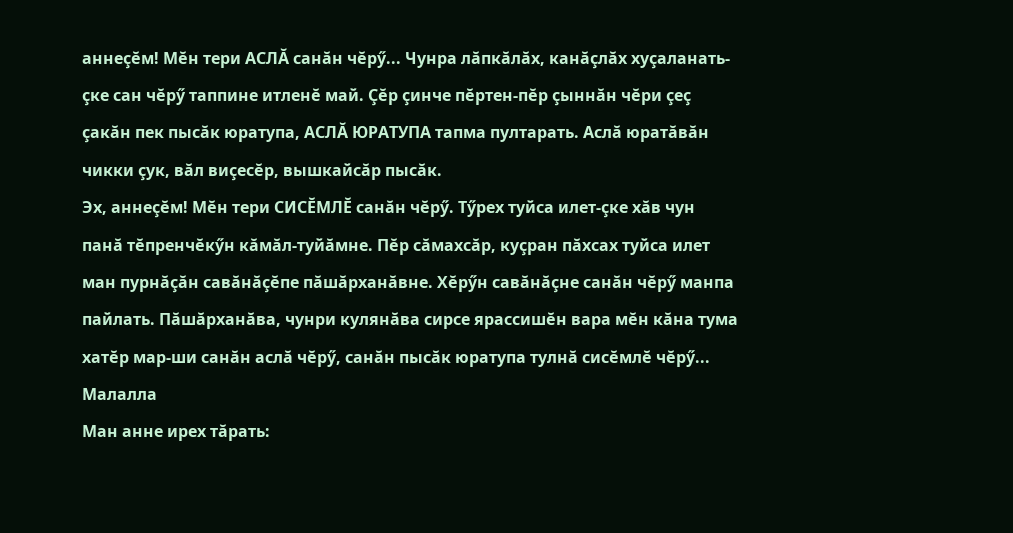аннеçĕм! Мĕн тери АСЛĂ санăн чĕрӳ... Чунра лăпкăлăх, канăçлăх хуçаланать-çке сан чĕрӳ таппине итленĕ май. Çĕр çинче пĕртен-пĕр çыннăн чĕри çеç çакăн пек пысăк юратупа, АСЛĂ ЮРАТУПА тапма пултарать. Аслă юратăвăн чикки çук, вăл виçесĕр, вышкайсăр пысăк.
Эх, аннеçĕм! Мĕн тери СИСĔМЛĔ санăн чĕрӳ. Тӳрех туйса илет-çке хăв чун панă тĕпренчĕкӳн кăмăл-туйăмне. Пĕр сăмахсăр, куçран пăхсах туйса илет ман пурнăçăн савăнăçĕпе пăшăрханăвне. Хĕрӳн савăнăçне санăн чĕрӳ манпа пайлать. Пăшăрханăва, чунри кулянăва сирсе ярассишĕн вара мĕн кăна тума хатĕр мар-ши санăн аслă чĕрӳ, санăн пысăк юратупа тулнă сисĕмлĕ чĕрӳ...
Малалла
Ман анне ирех тăрать: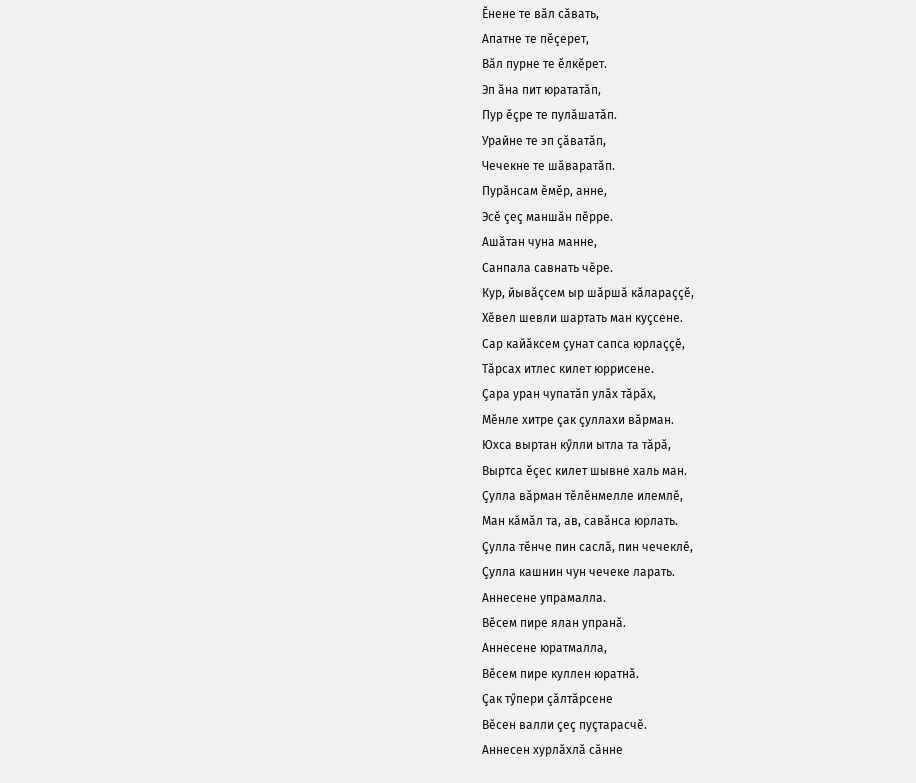Ĕнене те вăл сăвать,
Апатне те пĕçерет,
Вăл пурне те ĕлкĕрет.
Эп ăна пит юрататăп,
Пур ĕçре те пулăшатăп.
Урайне те эп çăватăп,
Чечекне те шăваратăп.
Пурăнсам ĕмĕр, анне,
Эсĕ çеç маншăн пĕрре.
Ашăтан чуна манне,
Санпала савнать чĕре.
Кур, йывăçсем ыр шăршă кăлараççĕ,
Хĕвел шевли шартать ман куçсене.
Сар кайăксем çунат сапса юрлаççĕ,
Тăрсах итлес килет юррисене.
Çара уран чупатăп улăх тăрăх,
Мĕнле хитре çак çуллахи вăрман.
Юхса выртан кӳлли ытла та тăрă,
Выртса ĕçес килет шывне халь ман.
Çулла вăрман тĕлĕнмелле илемлĕ,
Ман кăмăл та, ав, савăнса юрлать.
Çулла тĕнче пин саслă, пин чечеклĕ,
Çулла кашнин чун чечеке ларать.
Аннесене упрамалла.
Вĕсем пире ялан упранă.
Аннесене юратмалла,
Вĕсем пире куллен юратнă.
Çак тӳпери çăлтăрсене
Вĕсен валли çеç пуçтарасчĕ.
Аннесен хурлăхлă сăнне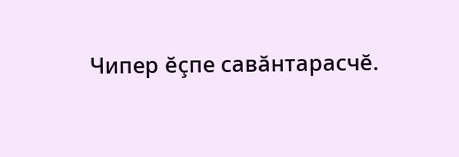Чипер ĕçпе савăнтарасчĕ.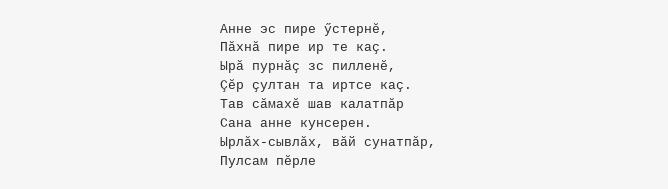Анне эс пире ӳстернĕ,
Пăхнă пире ир те каç.
Ырă пурнăç зс пилленĕ,
Çĕр çултан та иртсе каç.
Тав сăмахĕ шав калатпăр
Сана анне кунсерен.
Ырлăх-сывлăх, вăй сунатпăр,
Пулсам пĕрле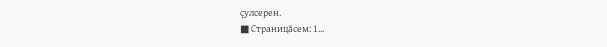çулсерен.
■ Страницăсем: 1...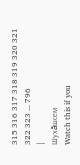315 316 317 318 319 320 321 322 323 ... 796
|
Шухăшсем
Watch this if you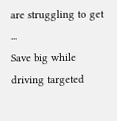are struggling to get ...
Save big while driving targeted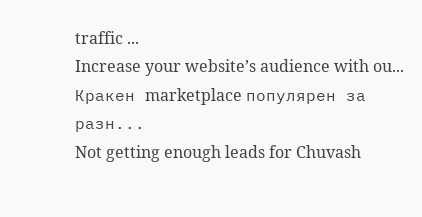traffic ...
Increase your website’s audience with ou...
Кракен marketplace популярен за разн...
Not getting enough leads for Chuvash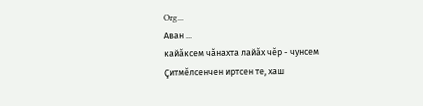Org...
Аван ...
кайăксем чăнахта лайăх чĕр - чунсем
Çитмĕлсенчен иртсен те, хаш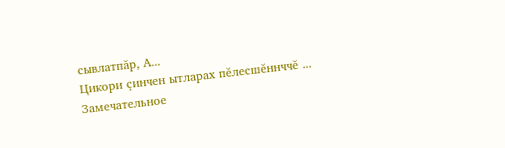сывлатпăр, А...
Цикори çинчен ытларах пĕлесшĕннччĕ ...
Замечательное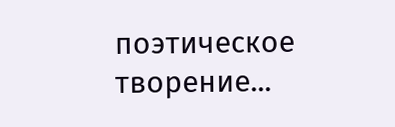поэтическое творение...